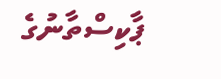ޕާކިސްތާނުގެ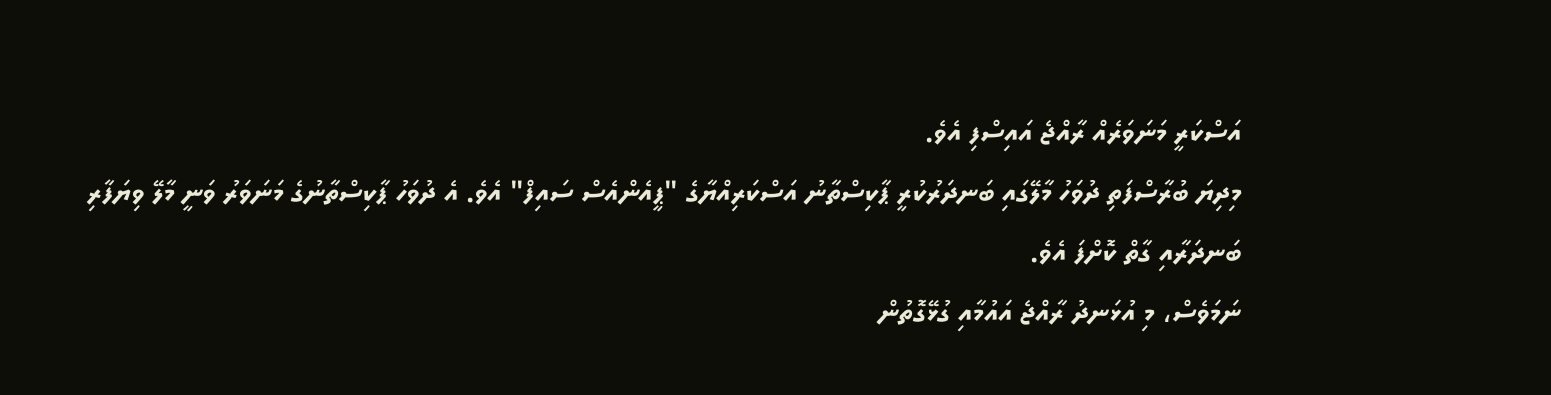އަސްކަރީ މަނަވަރެއް ރާއްޖެ އައިސްފި އެވެ.
މިދިޔަ ބުރާސްފަތި ދުވަހު މާލޭގައި ބަނދަރުކުރީ ޕާކިސްތާނު އަސްކަރިއްޔާގެ "ޕީއެންއެސް ސައިފް" އެވެ. އެ ދުވަހު ޕާކިސްތާނުގެ މަނަވަރު ވަނީ މާލޭ ވިޔަފާރި ބަނދަރާއި ގާތް ކޮށްފަ އެވެ.
ނަމަވެސް، މި އުޅަނދު ރާއްޖެ އައުމާއި ގުޅޭގޮތުން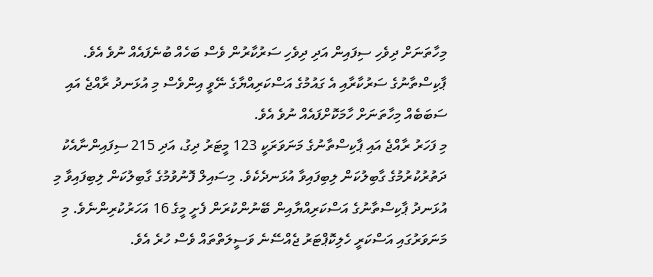މިހާތަނަށް ދިވެހި ސިފައިން އަދި ދިވެހި ސަރުކާރުން ވެސް ބަހެއް ބުނެފައެއް ނުވެ އެވެ. ޕާކިސްތާނުގެ ސަރުކާރާއި އެ ގައުމުގެ އަސްކަރިއްޔާގެ ނޭވީ އިންވެސް މި އުޅަނދު ރާއްޖެ އައި ސަބަބެއް މިހާތަނަށް ހާމަކޮށްފައެއް ނުވެ އެވެ.
މި ފަހަރު ރާއްޖެ އައި ޕާކިސްތާނުގެ މަނަވަރަކީ 123 މީޓަރު ދިގު، އަދި 215 ސިފައިންނާއެކު ދަތުރުކުރުމުގެ ގާބިލުކަން ލިބިފައިވާ އުޅަނދެކެވެ. މިސައިލް ފޮނުވުމުގެ ގާބިލުކަން ލިބިފައިވާ މި އުޅަނދު ޕާކިސްތާނުގެ އަސްކަރިއްޔާއިން ބޭނުންކުރަން ފެށީ މީގެ 16 އަހަރުކުރިންނެވެ. މި މަނަވަރުގައި އަސްކަރީ ހެލިކޮޕްޓަރު ޖެއްސޭނެ ވަސީލަތްތައް ވެސް ހުރެ އެވެ.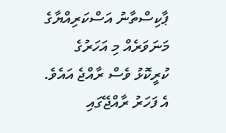ޕާކިސްތާނު އަސްކަރިއްޔާގެ މަނަވަރެއް މި އަހަރުގެ ކުރީކޮޅު ވެސް ރާއްޖެ އައެވެ. އެ ފަހަރު ރާއްޖޭގައި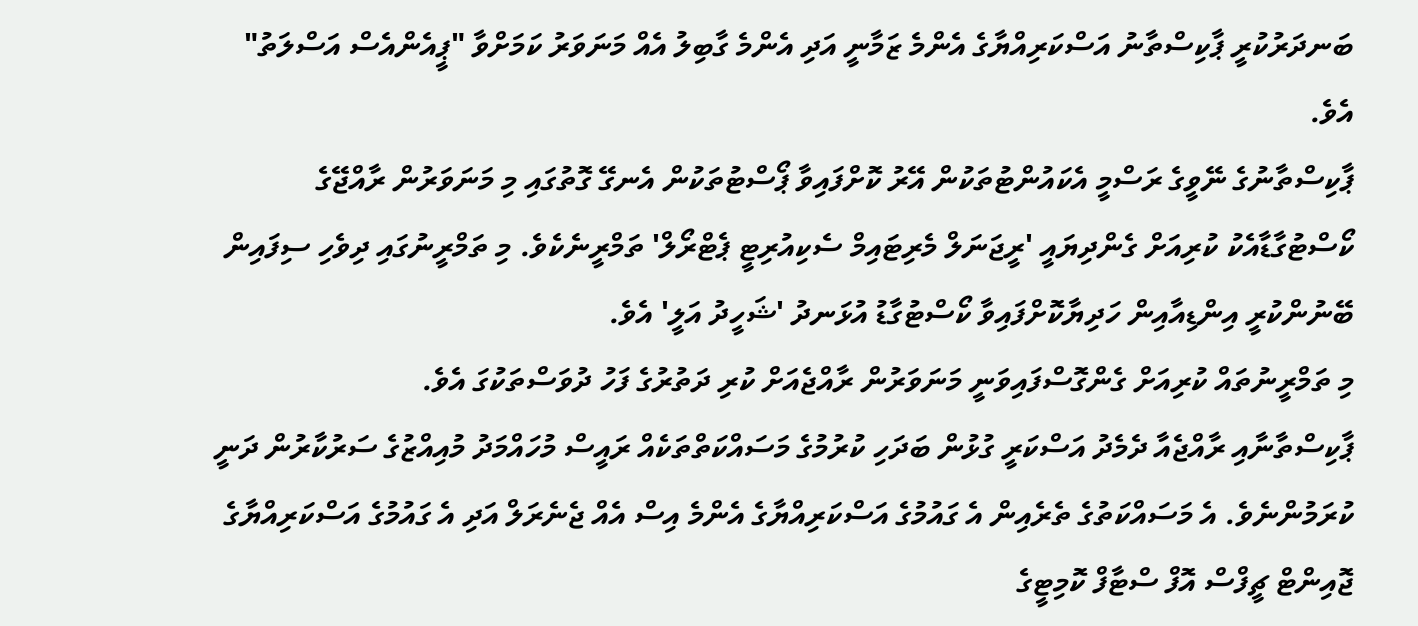ބަނދަރުކުރީ ޕާކިސްތާނު އަސްކަރިއްޔާގެ އެންމެ ޒަމާނީ އަދި އެންމެ ގާބިލު އެއް މަނަވަރު ކަމަށްވާ "ޕީއެންއެސް އަސްލަތު" އެވެ.
ޕާކިސްތާނުގެ ނޭވީގެ ރަސްމީ އެކައުންޓުތަކުން އޭރު ކޮށްފައިވާ ޕޯސްޓުތަކުން އެނގޭ ގޮތުގައި މި މަނަވަރުން ރާއްޖޭގެ ކޯސްޓުގާޑާއެކު ކުރިއަށް ގެންދިޔައީ 'ރީޖަނަލް މެރިޓައިމް ސެކިއުރިޓީ ޕެޓްރޯލް' ތަމްރީނެކެވެ. މި ތަމްރީނުގައި ދިވެހި ސިފައިން ބޭނުންކުރީ އިންޑިއާއިން ހަދިޔާކޮށްފައިވާ ކޯސްޓުގާޑު އުޅަނދު 'ޝަހީދު އަލީ' އެވެ.
މި ތަމްރީނުތައް ކުރިއަށް ގެންގޮސްފައިވަނީ މަނަވަރުން ރާއްޖެއަށް ކުރި ދަތުރުގެ ފަހު ދުވަސްތަކުގަ އެވެ.
ޕާކިސްތާނާއި ރާއްޖެއާ ދެމެދު އަސްކަރީ ގުޅުން ބަދަހި ކުރުމުގެ މަސައްކަތްތަކެއް ރައީސް މުހައްމަދު މުއިއްޒުގެ ސަރުކާރުން ދަނީ ކުރަމުންނެވެ. އެ މަސައްކަތުގެ ތެރެއިން އެ ގައުމުގެ އަސްކަރިއްޔާގެ އެންމެ އިސް އެއް ޖެނެރަލް އަދި އެ ގައުމުގެ އަސްކަރިއްޔާގެ ޖޮއިންޓް ޗީފްސް އޮފް ސްޓާފް ކޮމިޓީގެ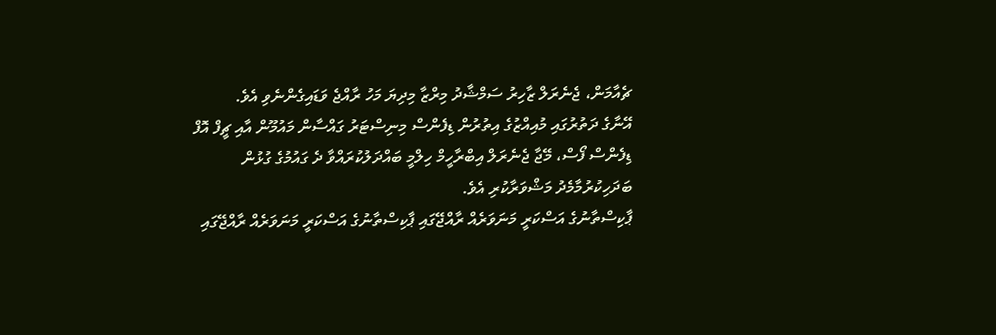ޗެއާމަން، ޖެނެރަލް ޒާހިރު ސަމްޝާދު މިރްޒާ މިދިޔަ މަހު ރާއްޖެ ވަޑައިގެންނެވި އެވެ.
އޭނާގެ ދަތުރުގައި މުއިއްޒުގެ އިތުރުން ޑިފެންސް މިނިސްޓަރު ގައްސާން މައުމޫން އާއި ޗީފް އޮފް ޑިފެންސް ފޯސް، މޭޖާ ޖެނެރަލް އިބްރާހީމް ހިލްމީ ބައްދަލުކުރައްވާ ދެ ގައުމުގެ ގުޅުން ބަދަހިކުރުމާމެދު މަޝްވަރާކުރި އެވެ.
ޕާކިސްތާނުގެ އަސްކަރީ މަނަވަރެއް ރާއްޖޭގައި ޕާކިސްތާނުގެ އަސްކަރީ މަނަވަރެއް ރާއްޖޭގައި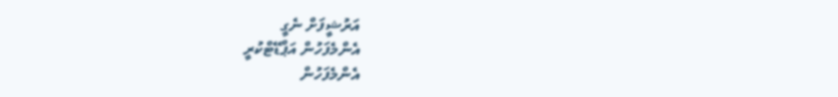އަރުޝީފަށް ނެގީ
އެންމެފަހުން އަޕްޑޭޓްކުރީ
އެންމެފަހުން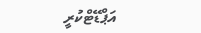އަޕްޑޭޓްކުރީ